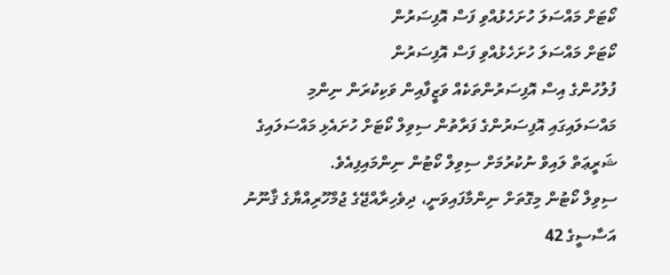ކޯޓަށް މައްސަލަ ހުށަހެޅުއްވި ފަސް އޮފިސަރުން
ކޯޓަށް މައްސަލަ ހުށަހެޅުއްވި ފަސް އޮފިސަރުން
ފުލުހުންގެ އިސް އޮފިސަރުންތަކެއް ވަޒީފާއިން ވަކިކުރަން ނިންމި މައްސަލައިގައި އޮފިސަރުންގެ ފަރާތުން ސިވިލް ކޯޓަށް ހުށައެޅި މައްސަލައިގެ ޝަރީޢަތް ލައިވް ނުކުރުމަށް ސިވިލް ކޯޓުން ނިންމައިފިއެވެ.
ސިވިލް ކޯޓުން މިގޮތަށް ނިންމާފައިވަނީ، ދިވެހިރާއްޖޭގެ ޖުމްހޫރިއްޔާގެ ޤާނޫނު އަސާސީގެ 42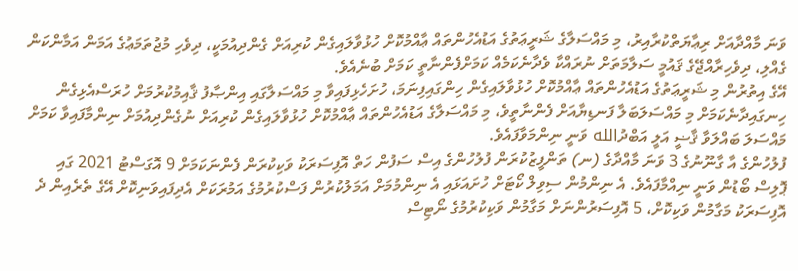ވަނަ މާއްދާއަށް ރިޢާޔަތްކުރާއިރު، މި މައްސަލާގެ ޝަރީޢަތުގެ އަޑުއެހުންތައް ޢާއްމުކޮށް ހުޅުވާލައިގެން ކުރިއަށް ގެންދިއުމަކީ، ދިވެހި މުޖުތަމަޢުގެ އަމަން އަމާންކަން ގެއްލި، ދިވެހިރާއްޖޭގެ ޤައުމީ ސަލާމަތަށް ނުރައްކާ ވެދާނެކަމެއް ކަމަށްފެންނާތީ ކަމަށް ބުނެއެވެ.
އޭގެ އިތުރުން މި ޝަރީޢަތުގެ އަޑުއެހުންތައް ޢާއްމުކޮށް ހުޅުވާލައިގެން ހިންގައިފިނަމަ، ހުށަހެޅިފައިވާ މި މައްސަލާގައި އިންޞާފު ޤާއިމުކުރުމަށް ހުރަސްއެޅިގެން ހިނގައިދާނެކަމަށް މި މައްސަލަބަލާ ފަނޑިޔާއަށް ފެންނާތީވެ، މި މައްސަލާގެ އަޑުއެހުންތައް ޢާއްމުކޮށް ހުޅުވާލައިގެން ކުރިއަށް ނުގެންދިއުމަށް ނިންމާފައިވާ ކަމަށް މައްސަލަ ބައްލަވާ ޤާޟީ އަލީ އަބްދުالله ވަނީ ނިންމަވާފައެވެ.
ފުލުހުންގެ އާ ގާނޫނުގެ 3 ވަނަ މާއްދާގެ (ނ) ތަންފީޒުކުރަން ފުލުހުންގެ އިސް ސަފުން ހަތް އޮފިސަރަކު ވަކިކުރަން ފެންނަކަމަށް 9 އޮގަސްޓު 2021 ގައި ޕޮލިސް ބޯޑުން ވަނީ ނިއްމާފައެވެ. އެ ނިންމުން ސިވިލް ކޯޓަށް ހުށައަޅައި އެ ނިންމުމަށް އަމަލުކުރުން ފަސްކުރުމުގެ އަމުރަކަށް އެދިފައިވަނިކޮށް އޭގެ ތެރެއިން ދެ އޮފިސަރަކު މަގާމުން ވަކިކޮށް، 5 އޮފިސަރުންނަށް މަގާމުން ވަކިކުރުމުގެ ނޯޓިސް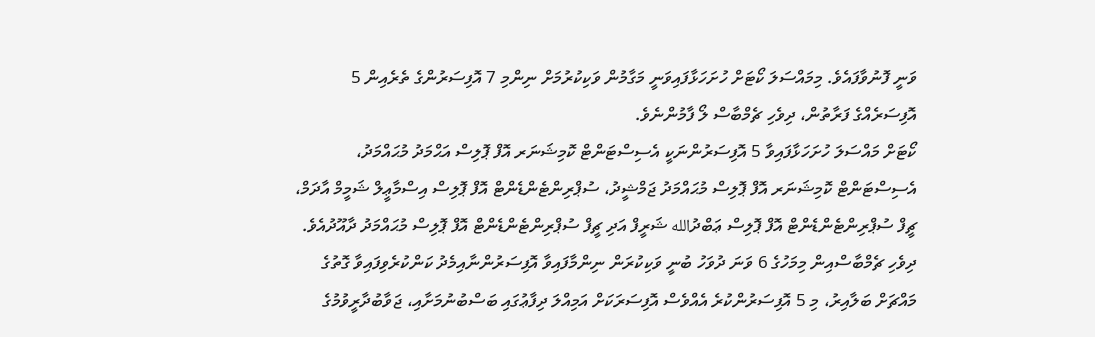ވަނީ ފޮނުވާފައެވެ. މިމައްސަލަ ކޯޓަށް ހުށަހަޅާފައިވަނީ މަގާމުން ވަކިކުރުމަށް ނިންމި 7 އޮފިސަރުންގެ ތެރެއިން 5 އޮފިސަރެއްގެ ފަރާތުން، ދިވެހި ޗެމްބާސް ލޯ ފާމުންނެވެ.
ކޯޓަށް މައްސަލަ ހުށަހަޅާފައިވާ 5 އޮފިސަރުންނަކީ އެސިސްޓަންޓް ކޮމިޝަނަރ އޮފް ޕޮލިސް އަޙްމަދު މުޙައްމަދު، އެސިސްޓަންޓް ކޮމިޝަނަރ އޮފް ޕޮލިސް މުޙައްމަދު ޖަމްޝީދު، ސުޕްރިންޓެންޑެންޓް އޮފް ޕޮލިސް އިސްމާޢީލް ޝަމީމް އާދަމް، ޗީފް ސުޕްރިންޓެންޑެންޓް އޮފް ޕޮލިސް ޢަބްދުالله ޝަރީފް އަދި ޗީފް ސުޕްރިންޓެންޑެންޓް އޮފް ޕޮލިސް މުޙައްމަދު ދާއޫދުއެވެ.
ދިވެހި ޗެމްބާސްއިން މިމަހުގެ 6 ވަނަ ދުވަހު ބުނީ ވަކިކުރަން ނިންމާފައިވާ އޮފިސަރުންނާއިމެދު ކަންކުރެވިފައިވާ ގޮތުގެ މައްޗަށް ބަލާއިރު، މި 5 އޮފިސަރުންކުރެ އެއްވެސް އޮފިސަރަކަށް އަމިއްލަ ދިފާޢުގައި ބަސްބުނުމަށާއި، ޖަވާބުދާރީވުމުގެ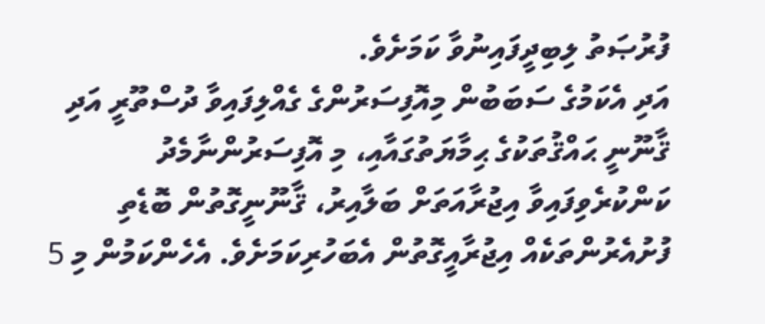ފުރުޞަތު ލިބިދީފައިނުވާ ކަމަށެވެ.
އަދި އެކަމުގެ ސަބަބުން މިއޮފިސަރުންގެ ގެއްލިފައިވާ ދުސްތޫރީ އަދި ޤާނޫނީ ޙައްޤުތަކުގެ ޙިމާޔަތުގައާއި، މި އޮފިސަރުންނާމެދު ކަންކުރެވިފައިވާ އިޖުރާއަތަށް ބަލާއިރު، ޤާނޫނީގޮތުން ބޮޑެތި ފުށުއެރުންތަކެއް އިޖުރާއީގޮތުން އެބަހުރިކަމަށެވެ. އެހެންކަމުން މި 5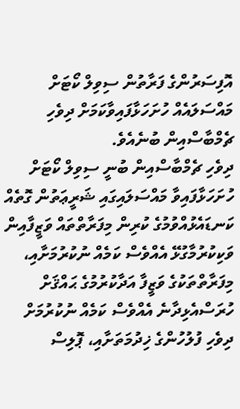އޮފިސަރުންގެ ފަރާތުން ސިވިލް ކޯޓަށް މައްސަލައެއް ހުށަހަޅާފައިވާކަމަށް ދިވެހި ޗެމްބާސްއިން ބުނެއެވެ.
ދިވެހި ޗެމްބާސްއިން ބުނީ ސިވިލް ކޯޓަށް ހުށަހަޅާފައިވާ މައްސަލައިގައި ޝަރީޢަތުން ގޮތެއް ކަނޑައެޅުއްވުމުގެ ކުރިން މިފަރާތްތައް ވަޒީފާއިން ވަކިކުރުމާގުޅޭ އެއްވެސް ކަމެއް ނުކުރުމަށާއި، މިފަރާތްތަކުގެ ވަޒީފާ އަދާކުރުމުގެ ޙައްޤަށް ހުރަސްއެޅިދާނެ އެއްވެސް ކަމެއް ނުކުރުމަށް ދިވެހި ފުލުހުންގެ ޚިދުމަތަށާއި، ޕޮލިސް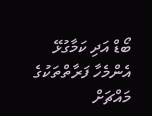ބޯޑް އަދި ކަމާގުޅޭ އެންމެހާ ފަރާތްތަކުގެ މައްޗަށް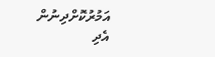އަމުރުކޮށްދިނުން އެދި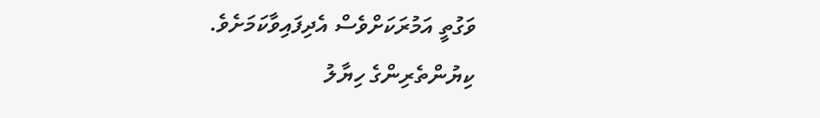ވަގުތީ އަމުރަކަށްވެސް އެދިފައިވާކަމަށެވެ.
ކިޔުންތެރިންގެ ހިޔާލު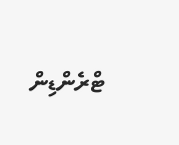ޓްރެންޑިން